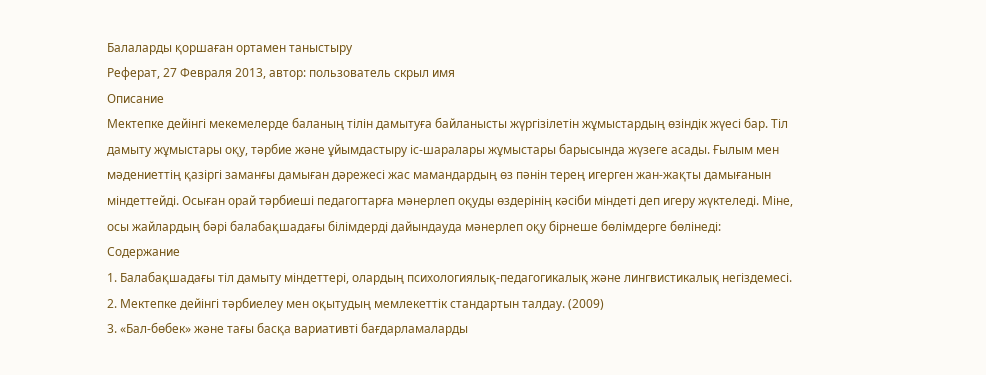Балаларды қоршаған ортамен таныстыру
Реферат, 27 Февраля 2013, автор: пользователь скрыл имя
Описание
Мектепке дейінгі мекемелерде баланың тілін дамытуға байланысты жүргізілетін жұмыстардың өзіндік жүесі бар. Тіл дамыту жұмыстары оқу, тәрбие және ұйымдастыру іс-шаралары жұмыстары барысында жүзеге асады. Ғылым мен мәдениеттің қазіргі заманғы дамыған дәрежесі жас мамандардың өз пәнін терең игерген жан-жақты дамығанын міндеттейді. Осыған орай тәрбиеші педагогтарға мәнерлеп оқуды өздерінің кәсіби міндеті деп игеру жүктеледі. Міне, осы жайлардың бәрі балабақшадағы білімдерді дайындауда мәнерлеп оқу бірнеше бөлімдерге бөлінеді:
Содержание
1. Балабақшадағы тіл дамыту міндеттері, олардың психологиялық-педагогикалық және лингвистикалық негіздемесі.
2. Мектепке дейінгі тәрбиелеу мен оқытудың мемлекеттік стандартын талдау. (2009)
3. «Бал-бөбек» және тағы басқа вариативті бағдарламаларды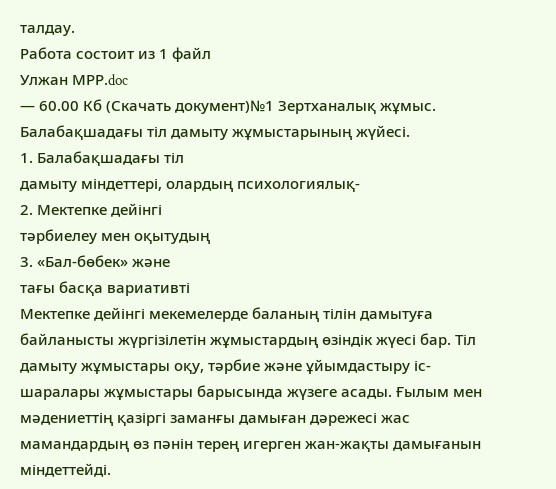талдау.
Работа состоит из 1 файл
Улжан МРР.doc
— 60.00 Кб (Скачать документ)№1 Зертханалық жұмыс.
Балабақшадағы тіл дамыту жұмыстарының жүйесі.
1. Балабақшадағы тіл
дамыту міндеттері, олардың психологиялық-
2. Мектепке дейінгі
тәрбиелеу мен оқытудың
3. «Бал-бөбек» және
тағы басқа вариативті
Мектепке дейінгі мекемелерде баланың тілін дамытуға байланысты жүргізілетін жұмыстардың өзіндік жүесі бар. Тіл дамыту жұмыстары оқу, тәрбие және ұйымдастыру іс-шаралары жұмыстары барысында жүзеге асады. Ғылым мен мәдениеттің қазіргі заманғы дамыған дәрежесі жас мамандардың өз пәнін терең игерген жан-жақты дамығанын міндеттейді.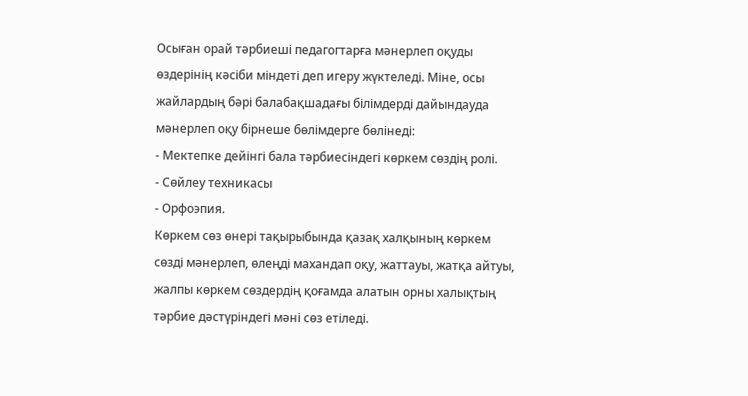Осыған орай тәрбиеші педагогтарға мәнерлеп оқуды өздерінің кәсіби міндеті деп игеру жүктеледі. Міне, осы жайлардың бәрі балабақшадағы білімдерді дайындауда мәнерлеп оқу бірнеше бөлімдерге бөлінеді:
- Мектепке дейінгі бала тәрбиесіндегі көркем сөздің ролі.
- Сөйлеу техникасы
- Орфоэпия.
Көркем сөз өнері тақырыбында қазақ халқының көркем сөзді мәнерлеп, өлеңді махандап оқу, жаттауы, жатқа айтуы, жалпы көркем сөздердің қоғамда алатын орны халықтың тәрбие дәстүріндегі мәні сөз етіледі.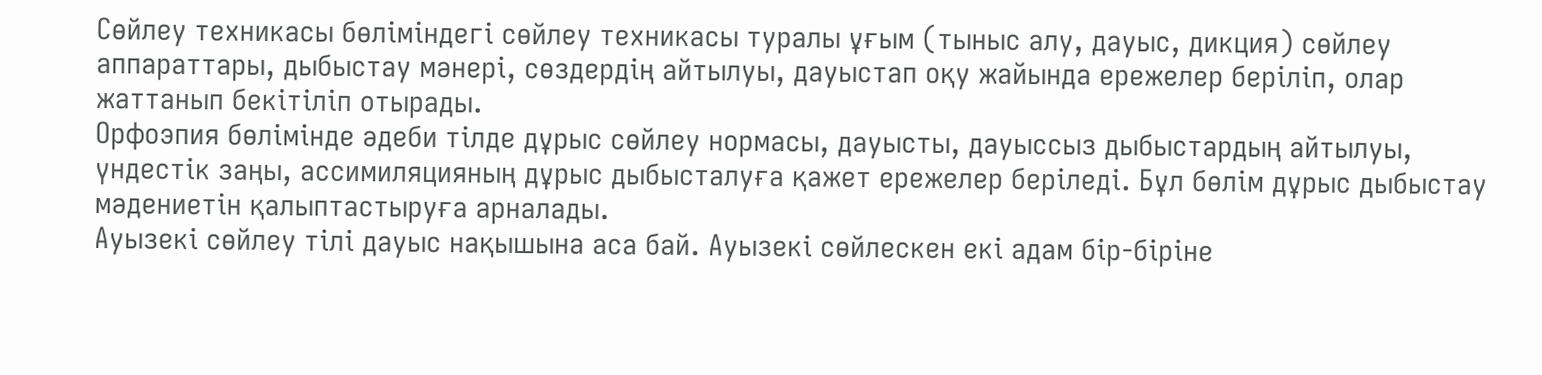Сөйлеу техникасы бөліміндегі сөйлеу техникасы туралы ұғым (тыныс алу, дауыс, дикция) сөйлеу аппараттары, дыбыстау мәнері, сөздердің айтылуы, дауыстап оқу жайында ережелер беріліп, олар жаттанып бекітіліп отырады.
Орфоэпия бөлімінде әдеби тілде дұрыс сөйлеу нормасы, дауысты, дауыссыз дыбыстардың айтылуы, үндестік заңы, ассимиляцияның дұрыс дыбысталуға қажет ережелер беріледі. Бұл бөлім дұрыс дыбыстау мәдениетін қалыптастыруға арналады.
Ауызекі сөйлеу тілі дауыс нақышына аса бай. Ауызекі сөйлескен екі адам бір-біріне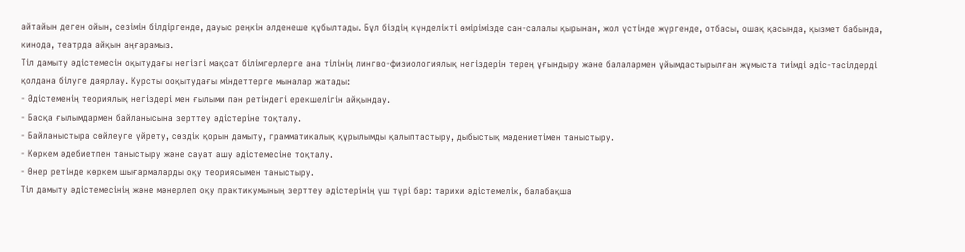айтайын деген ойын, сезімін білдіргенде, дауыс реңкін әлденеше құбылтады. Бұл біздің күнделікті өмірімізде сан-салалы қырынан, жол үстінде жүргенде, отбасы, ошақ қасында, қызмет бабында, кинода, театрда айқын аңғарамыз.
Тіл дамыту әдістемесін оқытудағы негізгі мақсат білімгерлерге ана тілінің лингво-физиологиялық негіздерін терең ұғындыру және балалармен ұйымдастырылған жұмыста тиімді әдіс-тәсілдерді қолдана білуге даярлау. Курсты ооқытудағы міндеттерге мыналар жатады:
- Әдістеменің теориялық негіздері мен ғылыми пән ретіндегі ерекшелігін айқындау.
- Басқа ғылымдармен байланысына зерттеу әдістеріне тоқталу.
- Байланыстыра сөйлеуге үйрету, сөздік қорын дамыту, грамматикалық құрылымды қалыптастыру, дыбыстық мәдениетімен таныстыру.
- Көркем әдебиетпен таныстыру және сауат ашу әдістемесіне тоқталу.
- Өнер ретінде көркем шығармаларды оқу теориясымен таныстыру.
Тіл дамыту әдістемесінің және мәнерлеп оқу практикумының зерттеу әдістерінің үш түрі бар: тарихи әдістемелік, балабақша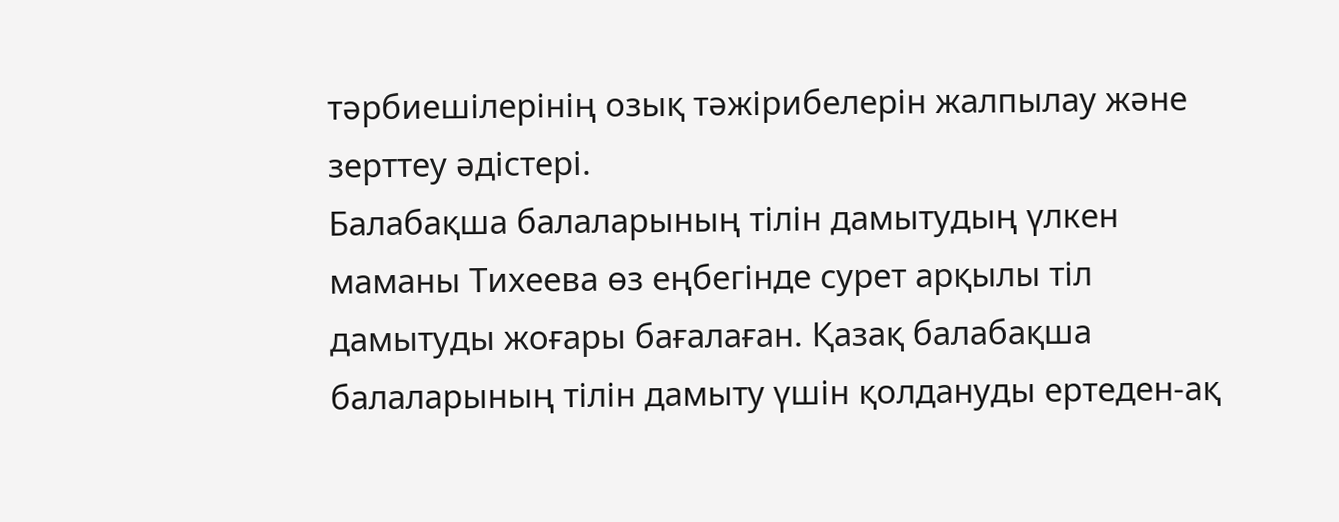тәрбиешілерінің озық тәжірибелерін жалпылау және зерттеу әдістері.
Балабақша балаларының тілін дамытудың үлкен маманы Тихеева өз еңбегінде сурет арқылы тіл дамытуды жоғары бағалаған. Қазақ балабақша балаларының тілін дамыту үшін қолдануды ертеден-ақ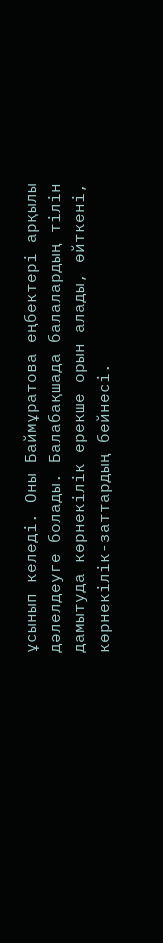ұсынып келеді. Оны Баймұратова еңбектері арқылы дәлелдеуге болады. Балабақшада балалардың тілін дамытуда көрнекілік ерекше орын алады, өйткені, көрнекілік-заттардың бейнесі.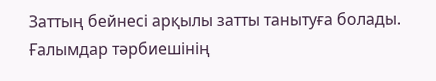Заттың бейнесі арқылы затты танытуға болады. Ғалымдар тәрбиешінің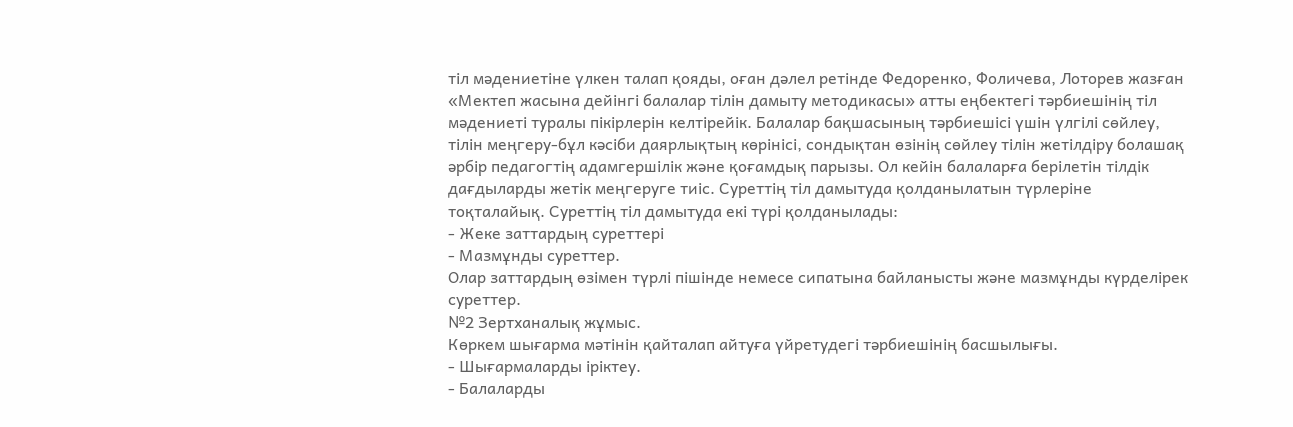тіл мәдениетіне үлкен талап қояды, оған дәлел ретінде Федоренко, Фоличева, Лоторев жазған «Мектеп жасына дейінгі балалар тілін дамыту методикасы» атты еңбектегі тәрбиешінің тіл мәдениеті туралы пікірлерін келтірейік. Балалар бақшасының тәрбиешісі үшін үлгілі сөйлеу, тілін меңгеру-бұл кәсіби даярлықтың көрінісі, сондықтан өзінің сөйлеу тілін жетілдіру болашақ әрбір педагогтің адамгершілік және қоғамдық парызы. Ол кейін балаларға берілетін тілдік дағдыларды жетік меңгеруге тиіс. Суреттің тіл дамытуда қолданылатын түрлеріне тоқталайық. Суреттің тіл дамытуда екі түрі қолданылады:
- Жеке заттардың суреттері
- Мазмұнды суреттер.
Олар заттардың өзімен түрлі пішінде немесе сипатына байланысты және мазмұнды күрделірек суреттер.
№2 Зертханалық жұмыс.
Көркем шығарма мәтінін қайталап айтуға үйретудегі тәрбиешінің басшылығы.
- Шығармаларды іріктеу.
- Балаларды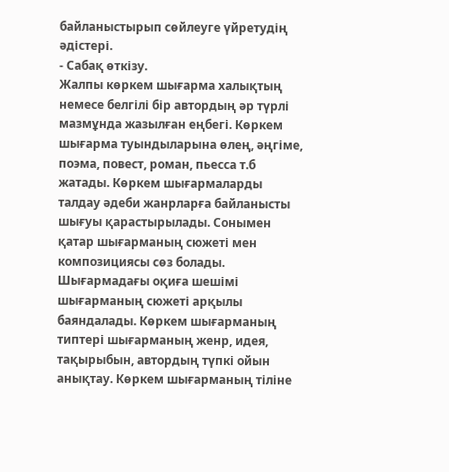байланыстырып сөйлеуге үйретудің әдістері.
- Сабақ өткізу.
Жалпы көркем шығарма халықтың немесе белгілі бір автордың әр түрлі мазмұнда жазылған еңбегі. Көркем шығарма туындыларына өлең, әңгіме, поэма, повест, роман, пьесса т.б жатады. Көркем шығармаларды талдау әдеби жанрларға байланысты шығуы қарастырылады. Сонымен қатар шығарманың сюжеті мен композициясы сөз болады. Шығармадағы оқиға шешімі шығарманың сюжеті арқылы баяндалады. Көркем шығарманың типтері шығарманың женр, идея, тақырыбын, автордың түпкі ойын анықтау. Көркем шығарманың тіліне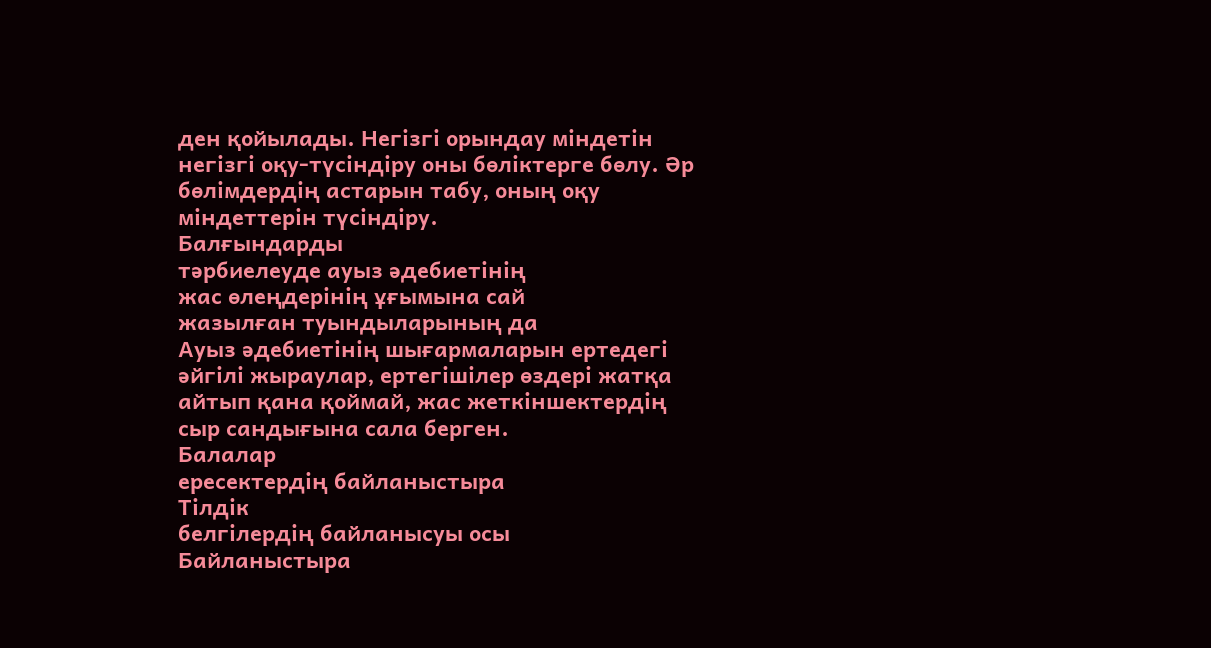ден қойылады. Негізгі орындау міндетін негізгі оқу-түсіндіру оны бөліктерге бөлу. Әр бөлімдердің астарын табу, оның оқу міндеттерін түсіндіру.
Балғындарды
тәрбиелеуде ауыз әдебиетінің
жас өлеңдерінің ұғымына сай
жазылған туындыларының да
Ауыз әдебиетінің шығармаларын ертедегі әйгілі жыраулар, ертегішілер өздері жатқа айтып қана қоймай, жас жеткіншектердің сыр сандығына сала берген.
Балалар
ересектердің байланыстыра
Тілдік
белгілердің байланысуы осы
Байланыстыра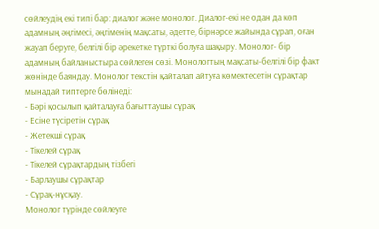сөйлеудің екі типі бар: диалог және монолог. Диалог-екі не одан да көп адамның әңгімесі, әңгіменің мақсаты, әдетте, бірнәрсе жайында сұрап, оған жауап беруге, белгілі бір әрекетке түрткі болуға шақыру. Монолог- бір адамның байланыстыра сөйлеген сөзі. Монологтың мақсаты-белгілі бір факт жөнінде баяндау. Монолог текстін қайталап айтуға көмектесетін сұрақтар мынадай типтерге бөлінеді:
- Бәрі қосылып қайталауға бағыттаушы сұрақ
- Есіне түсіретін сұрақ
- Жетекші сұрақ
- Тікелей сұрақ
- Тікелей сұрақтардың тізбегі
- Барлаушы сұрақтар
- Сұрақ-нұсқау.
Монолог түрінде сөйлеуге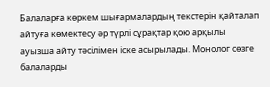Балаларға көркем шығармалардың текстерін қайталап айтуға көмектесу әр түрлі сұрақтар қою арқылы ауызша айту тәсілімен іске асырылады. Монолог сөзге балаларды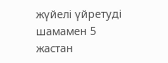жүйелі үйретуді шамамен 5 жастан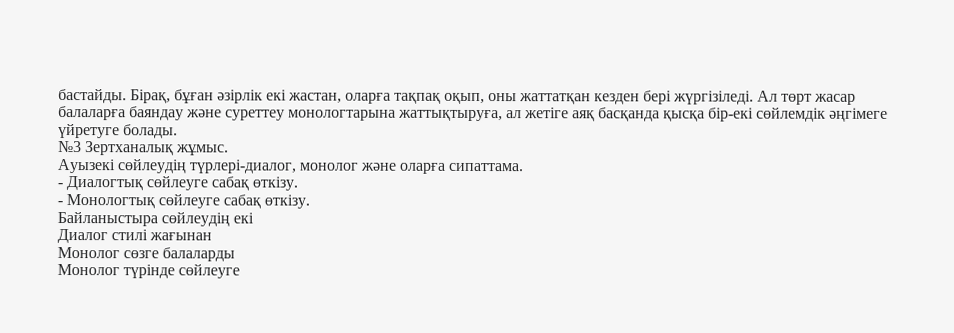бастайды. Бірақ, бұған әзірлік екі жастан, оларға тақпақ оқып, оны жаттатқан кезден бері жүргізіледі. Ал төрт жасар балаларға баяндау және суреттеу монологтарына жаттықтыруға, ал жетіге аяқ басқанда қысқа бір-екі сөйлемдік әңгімеге үйретуге болады.
№3 Зертханалық жұмыс.
Ауызекі сөйлеудің түрлері-диалог, монолог және оларға сипаттама.
- Диалогтық сөйлеуге сабақ өткізу.
- Монологтық сөйлеуге сабақ өткізу.
Байланыстыра сөйлеудің екі
Диалог стилі жағынан
Монолог сөзге балаларды
Монолог түрінде сөйлеуге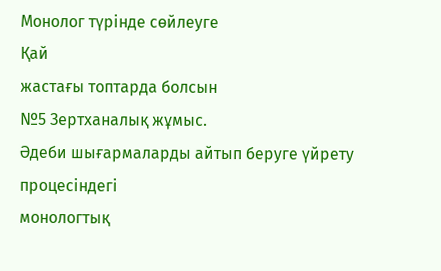Монолог түрінде сөйлеуге
Қай
жастағы топтарда болсын
№5 Зертханалық жұмыс.
Әдеби шығармаларды айтып беруге үйрету процесіндегі
монологтық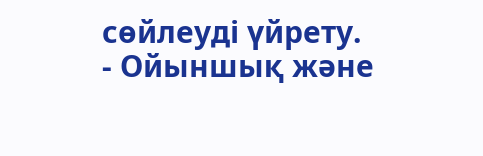сөйлеуді үйрету.
- Ойыншық және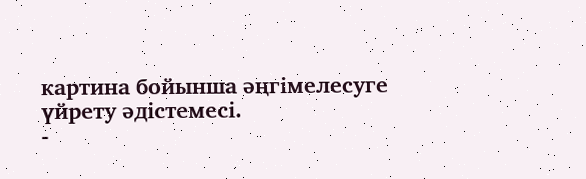картина бойынша әңгімелесуге үйрету әдістемесі.
-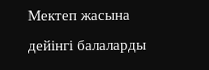Мектеп жасына дейінгі балаларды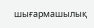шығармашылық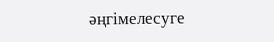әңгімелесуге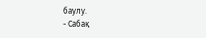баулу.
- Сабақ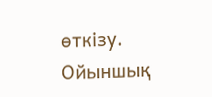өткізу.
Ойыншық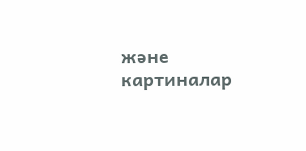және картиналар